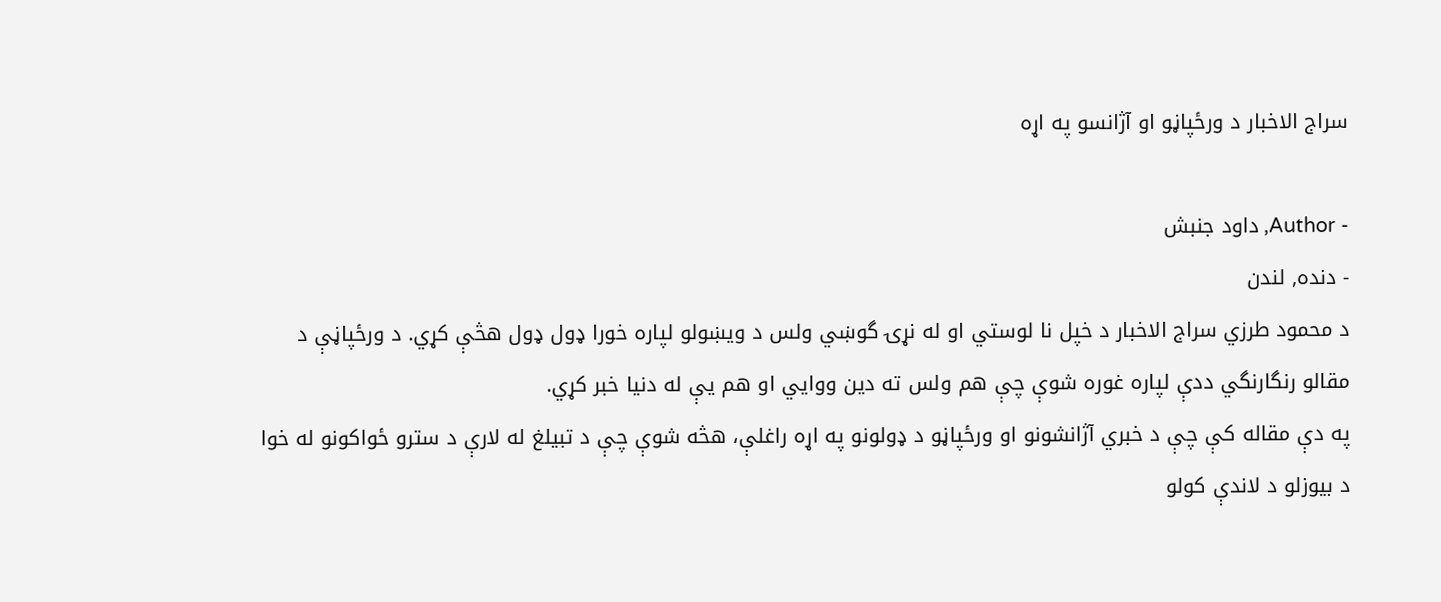سراج الاخبار د ورځپاڼو او آژانسو په اړه

- Author, داود جنبش
- دنده, لندن
د محمود طرزي سراج الاخبار د خپل نا لوستي او له نړۍ گوښي ولس د ويښولو لپاره خورا ډول ډول هڅې کړي. د ورځپاڼې د مقالو رنگارنگي ددې لپاره غوره شوې چې هم ولس ته دين ووايي او هم يې له دنيا خبر کړي.
په دې مقاله کې چې د خبري آژانشونو او ورځپاڼو د ډولونو په اړه راغلې، هڅه شوې چې د تبيلغ له لارې د سترو ځواکونو له خوا د بيوزلو د لاندې کولو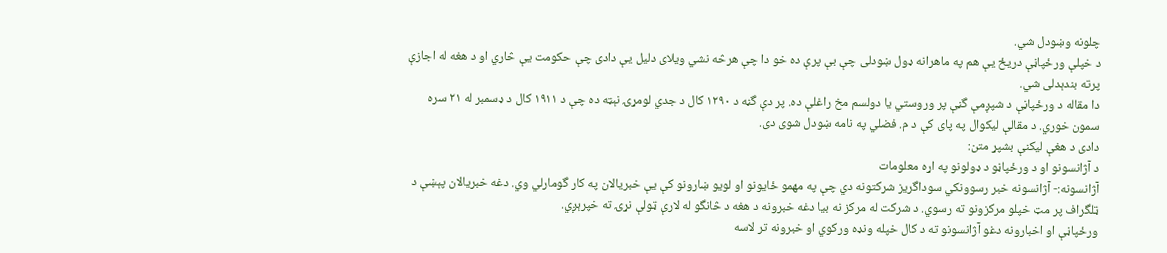چلونه وښودل شي.
د خپلې ورځپاڼې دريځ يې هم په ماهرانه ډول ښودلى چې بې پرې ده خو دا چې هرڅه نشي ويلاى دليل يې دادى چې حکومت يې څاري او د هغه له اجازې پرته بندېدلى شي.
دا مقاله د ورځپاڼې د شپږمې گڼې پر وروستي يا دولسم مخ راغلې ده. پر دې گڼه د ١٢٩٠ کال د جدي لومړۍ نېټه ده چې د ١٩١١ کال د ډسمبر له ٢١ سره سمون خوري. د مقالې ليکوال په پاى کې د م. فضلي په نامه ښودل شوى دى.
دادى د هغې ليکنې بشپړ متن:
د آژانسونو او د ورځپاڼو د ډولونو په اړه معلومات
آژانسونه:- آژانسونه خبر رسوونکي سوداگريز شرکتونه دي چې په مهمو ځايونو او لويو ښارونو کې يې خبريالان په کار گومارلي وي. دغه خبريالان پېښې د ټلگراف پر مټ خپلو مرکزونو ته رسوي. د شرکت له مرکز نه بيا دغه خبرونه د هغه د څانگو له لارې ټولې نړۍ ته خپرېږي.
ورځپاڼې او اخبارونه دغو آژانسونو ته د کال خپله ونډه ورکوي او خبرونه تر لاسه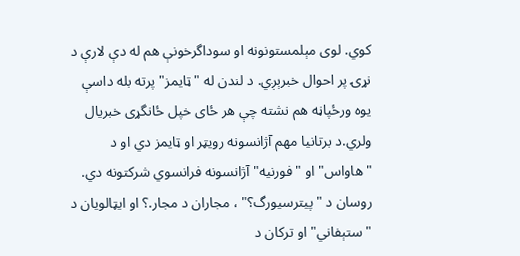کوي. لوى مېلمستونونه او سوداگرخونې هم له دې لارې د نړۍ پر احوال خبرېږي. د لندن له "ټايمز" پرته بله داسې يوه ورځپاڼه هم نشته چې هر ځاى خپل ځانگړى خبريال ولري.د برتانيا مهم آژانسونه رويټر او ټايمز دي او د "هاواس" او "فورنيه" آژانسونه فرانسوي شرکتونه دي. روسان د "پيترسيورگ؟" ، مجاران د مجار.؟ او ايټالويان د "ستېفاني" او ترکان د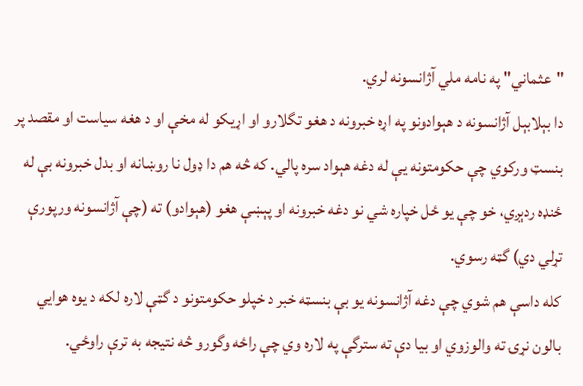"عثماني" په نامه ملي آژانسونه لري.
دا بېلابېل آژانسونه د هېوادونو په اړه خبرونه د هغو تگلارو او اړيکو له مخې او د هغه سياست او مقصد پر بنسټ ورکوي چې حکومتونه يې له دغه هېواد سره پالي. که څه هم دا ډول نا روښانه او بدل خبرونه بې له ځنډه ردېږي، خو چې يو ځل خپاره شي نو دغه خبرونه او پېښې هغو (هېوادو) ته (چې آژانسونه ورپورې تړلي دي) گټه رسوي.
کله داسې هم شوي چې دغه آژانسونه يو بې بنسټه خبر د خپلو حکومتونو د گټې لاره لکه د يوه هوايي بالون نړۍ ته والوزوي او بيا دې ته سترگې په لاره وي چې راځه وگورو څه نتيجه به ترې راوځي.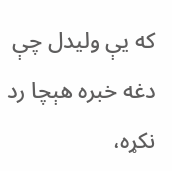که يې وليدل چې دغه خبره هېچا رد نکړه،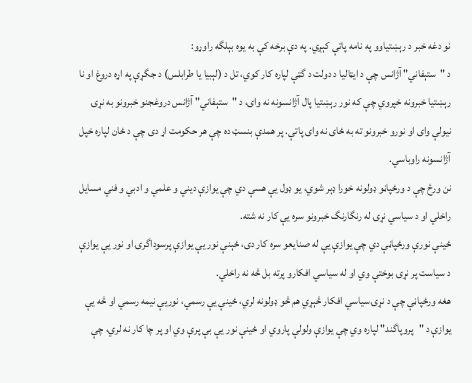نو دغه خبر د رېښتياوو په نامه پاتې کېږي. په دې برخه کې به يوه بېلگه راوړو:
د "ستېفاني" آژانس چې د ايټاليا د دولت د گټې لپاره کار کوي، تل د (لېبيا يا طرابلس) د جگړې په اړه دروغ او نا رېښتيا خبرونه خپروي چې که نور رېښتيا پال آژانسونه نه واى، د "ستېفاني" آژانس دروغجنو خبرونو به نړۍ نيولې واى او نورو خبرونو ته به ځاى نه واى پاتې. پر همدې بنسټ ده چې هر حکومت اړ دى چې د ځان لپاره خپل آژانسونه راوباسي.
نن ورځ چې د ورځپاڼو ډولونه خورا ډېر شوي، يو ډول يې هسې دي چې يوازې ديني و علمي و ادبي و فني مسايل راخلي او د سياسي نړۍ له رنگارنگ خبرونو سره يې کار نه شته.
ځينې نورې ورځپاڼې دي چې يوازې يې له صنايعو سره کار دى، ځېنې نور يې يوازې پرسوداگرۍ او نور يې يوازې د سياست پر نړۍ بوختې وي او له سياسي افکارو پرته بل څه نه راخلي.
هغه ورځپاڼې چې د نړۍ سياسي افکار څېړي هم څو ډولونه لري، ځينې يې رسمي، نوريې نيمه رسمي او څه يې يوازې د "پروپاگند" لپاره وي چې يوازې ولولې پاروي او ځينې نور يې بې پرې وي او پر چا کار نه لري، چې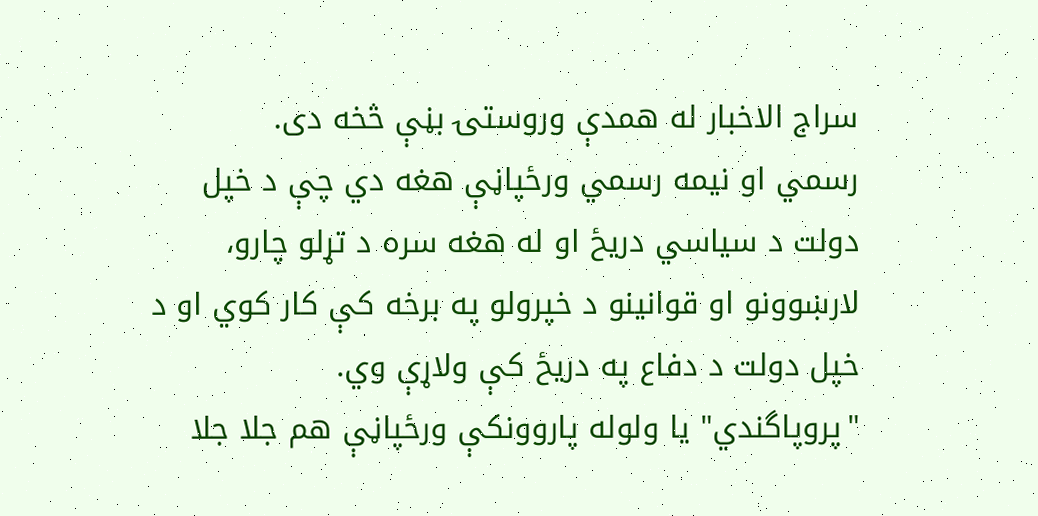سراج الاخبار له همدې وروستۍ بڼې څخه دى.
رسمي او نيمه رسمي ورځپاڼې هغه دي چې د خپل دولت د سياسي دريځ او له هغه سره د تړلو چارو، لارښوونو او قوانينو د خپرولو په برخه کې کار کوي او د خپل دولت د دفاع په دريځ کې ولاړې وي.
"پروپاگندي" يا ولوله پاروونکې ورځپاڼې هم جلا جلا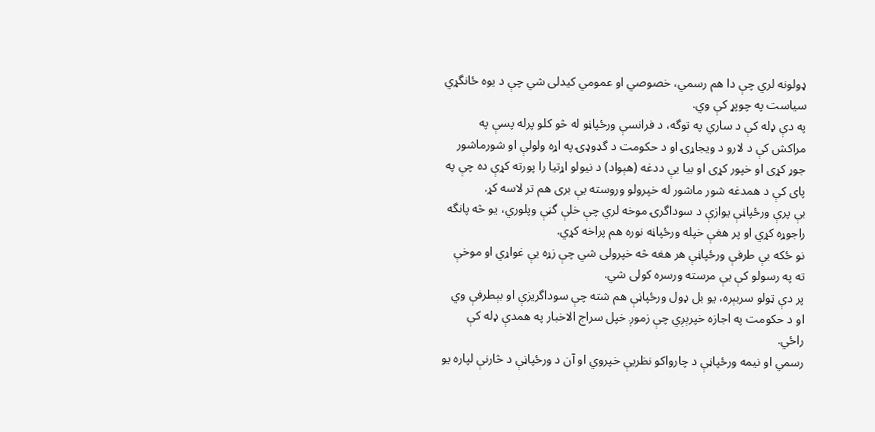ډولونه لري چې دا هم رسمي، خصوصي او عمومي کيدلى شي چې د يوه ځانگړي سياست په چوپړ کې وي.
په دې ډله کې د ساري په توگه، د فرانسې ورځپاڼو له څو کلو پرله پسې په مراکش کې د لارو د ويجاړۍ او د حکومت د گډوډۍ په اړه ولولې او شورماشور جوړ کړى او خپور کړى او بيا يې ددغه (هېواد) د نيولو اړتيا را پورته کړې ده چې په پاى کې د همدغه شور ماشور له خپرولو وروسته يې برى هم تر لاسه کړ.
بې پرې ورځپاڼې يوازې د سوداگرۍ موخه لري چې خلې گڼې وپلوري، يو څه پانگه راجوړه کړي او پر هغې خپله ورځپاڼه نوره هم پراخه کړي.
نو ځکه بې طرفې ورځپاڼې هر هغه څه خپرولى شي چې زړه يې غواړي او موخې ته په رسولو کې يې مرسته ورسره کولى شي.
پر دې ټولو سربېره، يو بل ډول ورځپاڼې هم شته چې سوداگريزې او بېطرفې وي او د حکومت په اجازه خپرېږي چې زموږ خپل سراج الاخبار په همدې ډله کې راځي.
رسمي او نيمه ورځپاڼې د چارواکو نظريې خپروي او آن د ورځپاڼې د څارنې لپاره يو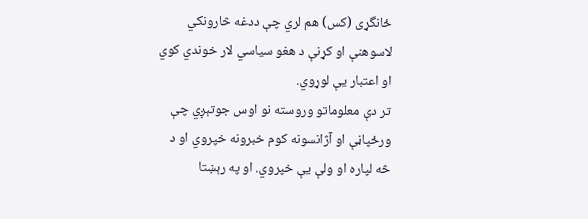ځانگړى (کس) هم لري چې ددغه څارونکي لاسوهنې او کړنې د هغو سياسي لار خوندي کوي او اعتبار يې لوړوي.
تر دې معلوماتو وروسته نو اوس جوتېږي چې ورځپاڼې او آژانسونه کوم خبرونه خپروي او د څه لپاره او ولې يې خپروي. او په رېښتا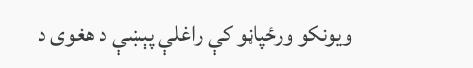ويونکو ورځپاڼو کې راغلې پېښې د هغوى د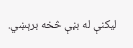ليکنې له بڼې څخه برېښي.